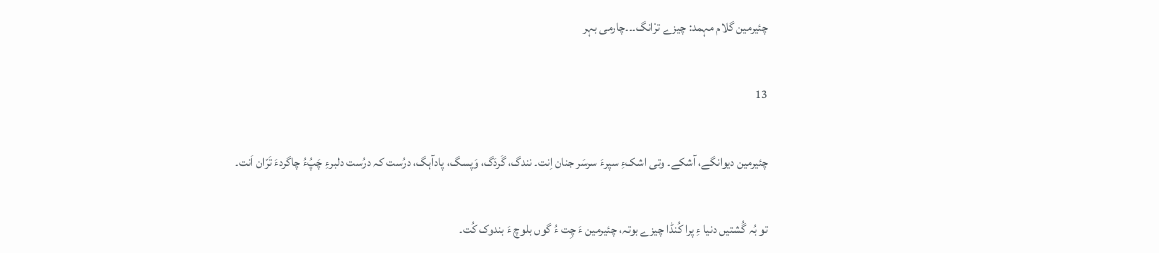چئیرمین گلام مہمد: چیزے ترْانگ۔۔۔چارمی بہر

13

چئیرمین دیوانگے، آشکے۔ وتی اشکءِ سپرءَ سرسَر جنان اِنت۔ نندگ، گَردَگ، وَپسگ، پادآہگ، درُست کہ درُست دلبرءِ چَپُءُ چاگردءَ تَرّان اَنت۔

تو بُہ گُشتیں دنیا ءِ پرا کُنڈا چیزے بوتہ، چئیرمین ءَ چِت ءُ گوں بلوچ ءَ بندوک کُت۔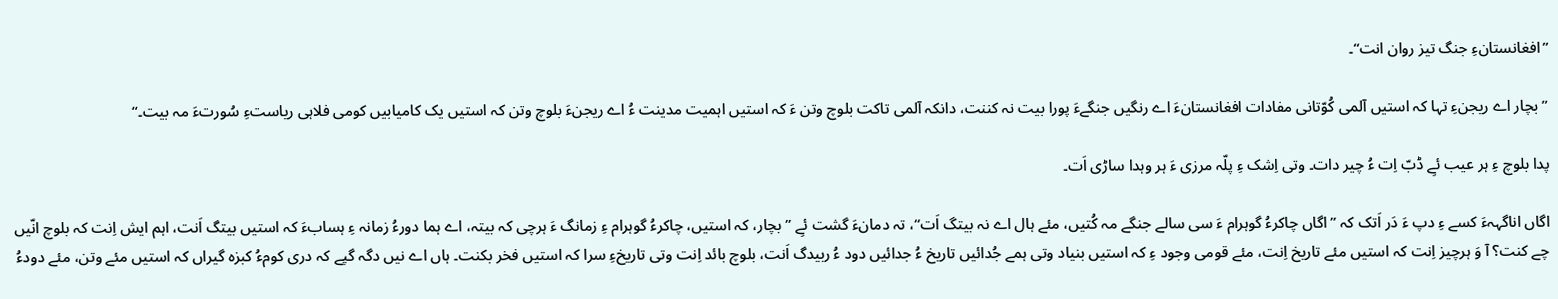”افغانستانءِ جنگ تیز روان انت“۔

”بچار اے ریجنءِ تہا کہ استیں آلمی کُوّتانی مفادات افغانستانءَ اے رنگیں جنگےءَ پورا بیت نہ کننت، دانکہ آلمی تاکت بلوچ وتن ءَ کہ استیں اہمیت مدینت ءُ اے ریجنءَ بلوچ وتن کہ استیں یک کامیابیں کومی فلاہی ریاستءِ سُورتءَ مہ بیت۔“

پدا بلوچ ءِ ہر عیب ئےِ ڈبّ اِت ءُ چیر دات۔ وتی اِشک ءِ پلّہ مرزی ءَ ہر وہدا ساڑی اَت۔

اگاں اناگہہءَ کسے ءِ دپ ءَ دَر اَتک کہ ”اگاں چاکرءُ گوہرام ءَ سی سالے جنگے مہ کُتیں، مئے ہال اے نہ بیتگ اَت“، تہ دمانءَ گشت ئےِ ”بچار، کہ استیں، چاکرءُ گوہرام ءِ زمانگ ءَ ہرچی کہ بیتہ، اے ہما دورءُ زمانہ ءِ ہسابءَ کہ استیں بیتگ اَنت، اہم ایش اِنت کہ بلوچ انّیں چے کنت؟ آ وَ ہرچیز اِنت کہ استیں مئے تاریخ اِنت، مئے قومی وجود ءِ کہ استیں بنیاد وتی ہمے جُدائیں تاریخ ءُ جدائیں دود ءُ ربیدگ اَنت، بلوچ بائد اِنت وتی تاریخءِ سرا کہ استیں فخر بکنت۔ ہاں اے نیں دگہ گپے کہ دری کومءُ کبزہ گیراں کہ استیں مئے وتن، مئے دودءُ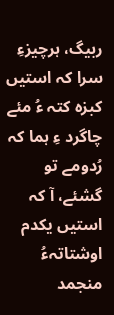ربیگ، ہرچیزءِ سرا کہ استیں کبزہ کتہ ءُ مئے چاگرد ءِ ہما کہ رُدومے تو گشئے، آ کہ استیں یکدم اوشتاتہءُ منجمد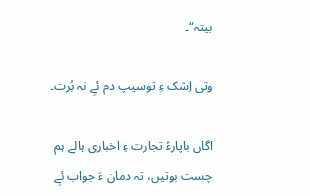بیتہ“۔

وتی اِشک ءِ توسیپ دم ئےِ نہ بُرت۔

اگاں باپارءُ تجارت ءِ اخباری ہالے ہم چست بوتیں، تہ دمان ءَ جواب ئےِ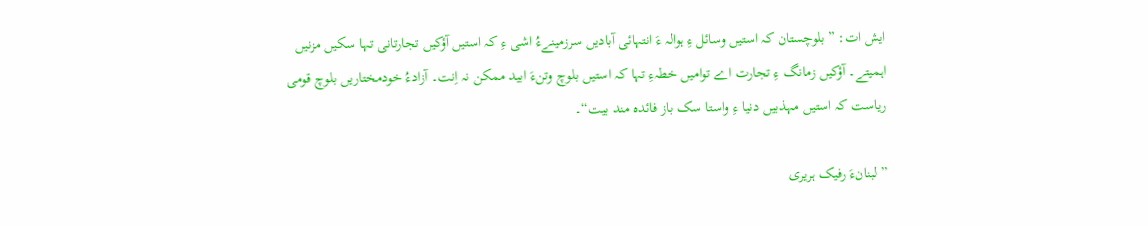ایش ات: ”بلوچستان کہ استیں وسائل ءِ ہوالہ ءَ انتہائی آبادیں سرزمینےءُ اشی ءِ کہ استیں آؤکیں تجارتانی تہا سکیں مزنیں اہمیتے۔ آؤکیں زمانگ ءِ تجارت اے توامیں خطہءِ تہا کہ استیں بلوچ وتنءَ ابید ممکن نہ اِنت۔ آزادءُ خودمختاریں بلوچ قومی ریاست کہ استیں مہذبیں دنیا ءِ واستا سک باز فائدہ مند بیت“۔

”لبنانءَ رفیک ہریری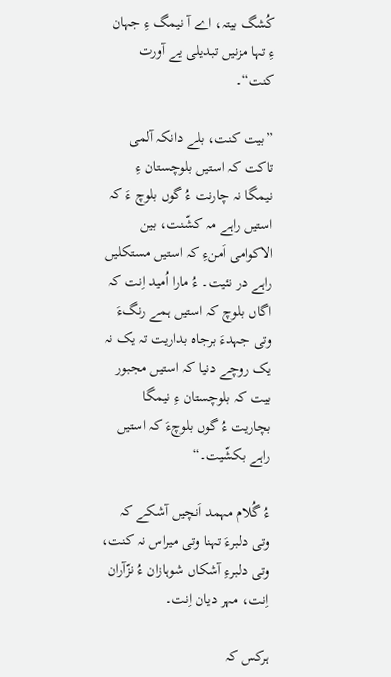کُشگ بیتہ، اے آ نیمگ ءِ جہان ءِ تہا مزنیں تبدیلی یے آورت کنت“۔

”بیت کنت، بلے دانکہ آلمی تاکت کہ استیں بلوچستان ءِ نیمگا نہ چارنت ءُ گوں بلوچ ءَ کہ استیں راہے مہ کشّنت، بین الاکوامی اَمنءِ کہ استیں مستکلیں راہے در نئیت۔ ءُ مارا اُمید اِنت کہ اگاں بلوچ کہ استیں ہمے رنگءَ وتی جہدءَ برجاہ بداریت تہ یک نہ یک روچے دنیا کہ استیں مجبور بیت کہ بلوچستان ءِ نیمگا بچاریت ءُ گوں بلوچءَ کہ استیں راہے بکشّیت۔“

ءُ گُلام مہمد اَنچیں آشکے کہ وتی دلبرءَ تہنا وتی میراس نہ کنت، وتی دلبرءِ آشکاں شوہازان ءُ نزّآران اِنت، مہر دیان اِنت۔

ہرکس کہ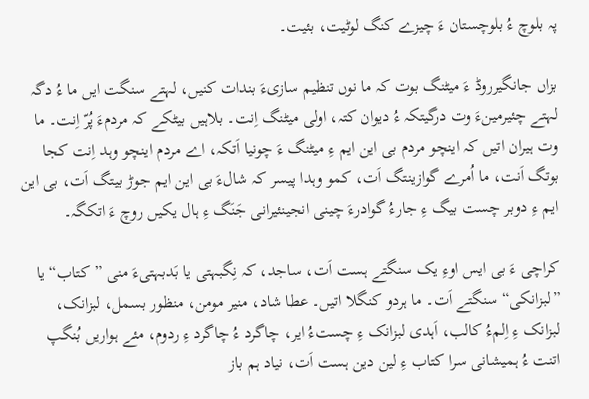پہ بلوچ ءُ بلوچستان ءَ چیزے کنگ لوٹیت، بئیت۔

بزاں جانگیرروڈ ءَ میٹنگ بوت کہ ما نوں تنظیم سازیءَ بندات کنیں، لہتے سنگت ایں ما ءُ دگہ لہتے چئیرمینءَ وت درگیتکہ ءُ دیوان کتہ، اولی میٹنگ اِنت۔ بلاہیں بیٹکے کہ مردمءَ پُرّ اِنت۔ ما وت ہیران اتیں کہ اینچو مردم بی این ایم ءِ میٹنگ ءَ چونیا اَتکہ، اے مردم اینچو وہد اِنت کجا بوتگ اَنت، ما اُمرے گوازینتگ اَت، کمو وہدا پیسر کہ شالءَ بی این ایم جوڑ بیتگ اَت، بی این ایم ءِ دوبر چست بیگ ءِ جارءُ گوادرءَ چینی انجینئیرانی جَنَگ ءِ ہال یکیں روچ ءَ اتکگہ۔

کراچی ءَ بی ایس اوءِ یک سنگتے ہست اَت، ساجد، کہ نِگبہتی یا بَدبہتیءَ منی ”کتاب“ یا ”لبزانکی“ سنگتے اَت۔ ما ہردو کنگلا اتیں۔ عطا شاد، منیر مومن، منظور بسمل، لبزانک، لبزانک ءِ اِلمءُ کالب، اَہدی لبزانک ءِ چستءُ ایر، چاگرد ءُ چاگرد ءِ ردوم، مئے ہواریں بُنگپ اتنت ءُ ہمیشانی سرا کتاب ءِ لین دین ہست اَت، نیاد ہم باز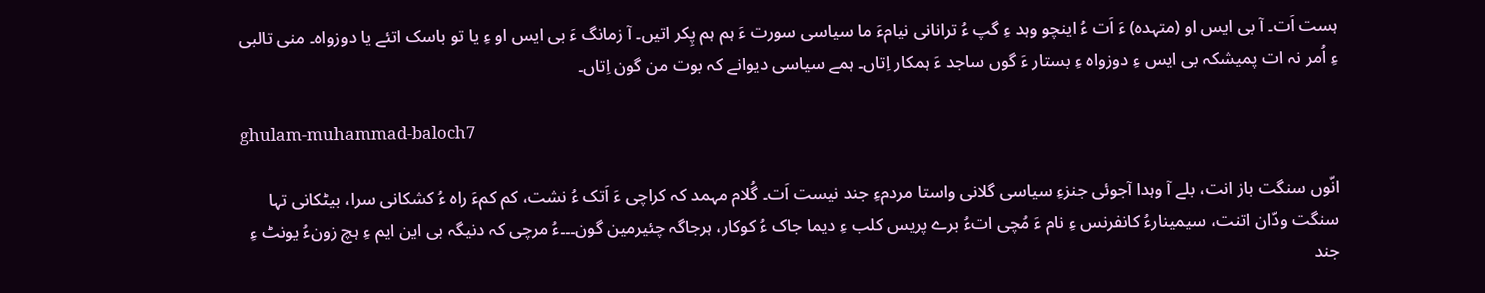ہست اَت۔ آ بی ایس او (متہدہ) ءَ اَت ءُ اینچو وہد ءِ گپ ءُ ترانانی نیامءَ ما سیاسی سورت ءَ ہم ہم پِکر اتیں۔ آ زمانگ ءَ بی ایس او ءِ یا تو باسک اتئے یا دوزواہ۔ منی تالبی ءِ اُمر نہ ات پمیشکہ بی ایس ءِ دوزواہ ءِ بستار ءَ گوں ساجد ءَ ہمکار اِتاں۔ ہمے سیاسی دیوانے کہ بوت من گون اِتاں۔

ghulam-muhammad-baloch7

انّوں سنگت باز انت، بلے آ وہدا آجوئی جنزءِ سیاسی گلانی واستا مردمءِ جند نیست اَت۔ گُلام مہمد کہ کراچی ءَ اَتک ءُ نشت، کم کمءَ راہ ءُ کشکانی سرا، بیٹکانی تہا سنگت ودّان اتنت، سیمینارءُ کانفرنس ءِ نام ءَ مُچی اتءُ برے پریس کلب ءِ دیما جاک ءُ کوکار، ہرجاگہ چئیرمین گون۔۔۔ءُ مرچی کہ دنیگہ بی این ایم ءِ ہچ زونءُ یونٹ ءِ جند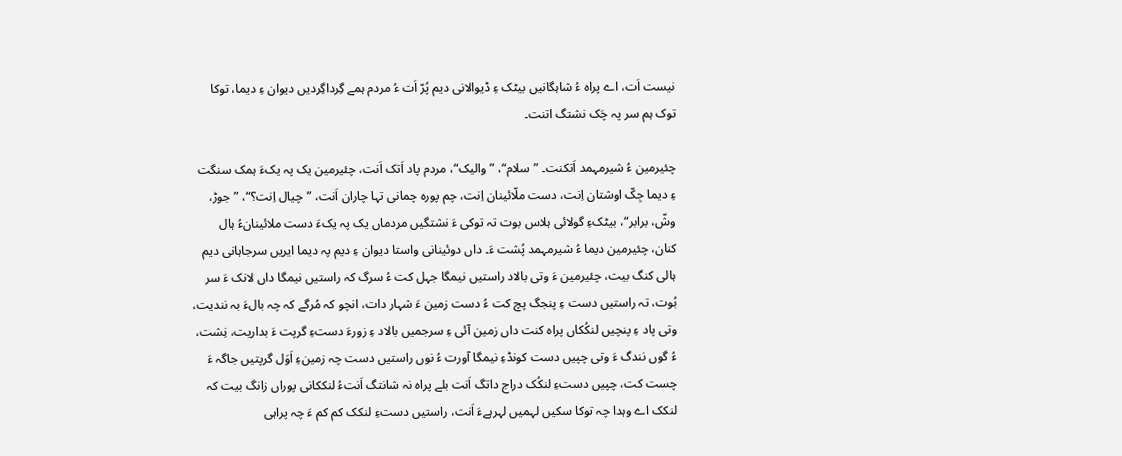نیست اَت، اے پراہ ءُ شاہگانیں بیٹک ءِ ڈیوالانی دیم پُرّ اَت ءُ مردم ہمے گِرداگِردیں دیوان ءِ دیما، توکا توک ہم سر پہ چَک نشتگ اتنت۔

چئیرمین ءُ شیرمہمد اَتکنت۔ ”سلام“، ”والیک“، مردم پاد اَتک اَنت، چئیرمین یک پہ یکءَ ہمک سنگت ءِ دیما جِکّ اوشتان اِنت، دست ملّائینان اِنت، چم پورہ چمانی تہا چاران اَنت، ”چیال اِنت؟“، ”جوڑ، وشّ، برابر“، بیٹکءِ گولائی ہلاس بوت تہ توکی ءَ نشتگیں مردماں یک پہ یکءَ دست ملائینانءُ ہال کنان، چئیرمین دیما ءُ شیرمہمد پُشت ءَ۔ داں دوئینانی واستا دیوان ءِ دیم پہ دیما ایریں سرجاہانی دیم ہالی کنگ بیت، چئیرمین ءَ وتی بالاد راستیں نیمگا جہل کت ءُ سرگ کہ راستیں نیمگا داں لانک ءَ سر بُوت، تہ راستیں دست ءِ پنجگ پچ کت ءُ دست زمین ءَ شہار دات، انچو کہ مُرگے کہ چہ بالءَ بہ نندیت، وتی پاد ءِ پنچیں لنکُکاں پراہ کنت داں زمین آئی ءِ سرجمیں بالاد ءِ زورءَ دستءِ گرپت ءَ بداریت، نِشت، ءُ گوں نندگ ءَ وتی چپیں دست کونڈءِ نیمگا آورت ءُ نوں راستیں دست چہ زمینءِ اَوَل گرپتیں جاگہ ءَ چست کت، چپیں دستءِ لنکُک دراج داتگ اَنت بلے پراہ نہ شانتگ اَنتءُ لنککانی پوراں زانگ بیت کہ لنکک اے وہدا چہ توکا سکیں لہمیں لہرہےءَ اَنت، راستیں دستءِ لنکک کم کم ءَ چہ پراہی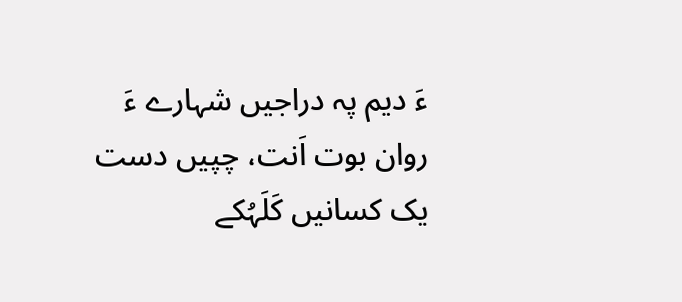ءَ دیم پہ دراجیں شہارے ءَ روان بوت اَنت، چپیں دست یک کسانیں کَلَہُکے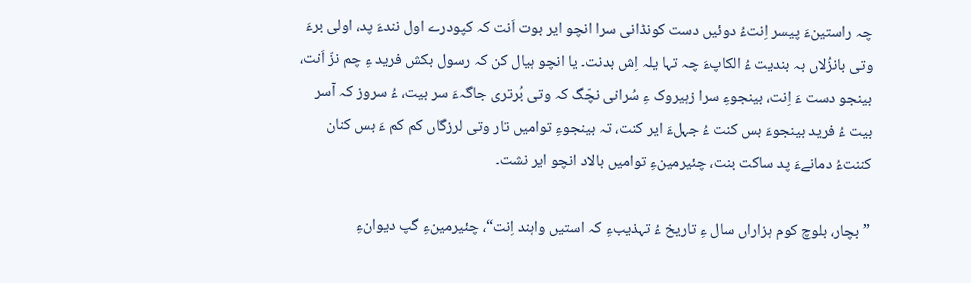چہ راستینءَ پیسر اِنتءُ دوئیں دست کونڈانی سرا انچو ایر بوت اَنت کہ کپودرے اول نندءَ پد، اولی برءَ وتی بانزُلاں بہ بندیت ءُ الکاپءَ چہ تہا یلہ اِش بدنت۔ یا انچو ہیال کن کہ رسول بکش فرید ءِ چم نزّ اَنت، بینجو دست ءَ اِنت، بینجوءِ سرا زہیروک ءِ سُرانی نچّگ کہ وتی بُرتری جاگہءَ سر بیت، ءُ سروز کہ آسر بیت ءُ فرید بینجوءَ بس کنت ءُ جہلءَ ایر کنت، تہ بینجوءِ توامیں تار وتی لرزگاں کم کم ءَ بس کنان کننتءُ دمانےءَ پد ساکت بنت، چئیرمینءِ توامیں بالاد انچو ایر نشت۔

”بچار، بلوچ کوم ہزاراں سال ءِ تاریخ ءُ تہذیبءِ کہ استیں واہند اِنت“، چئیرمینءِ گپ دیوانءِ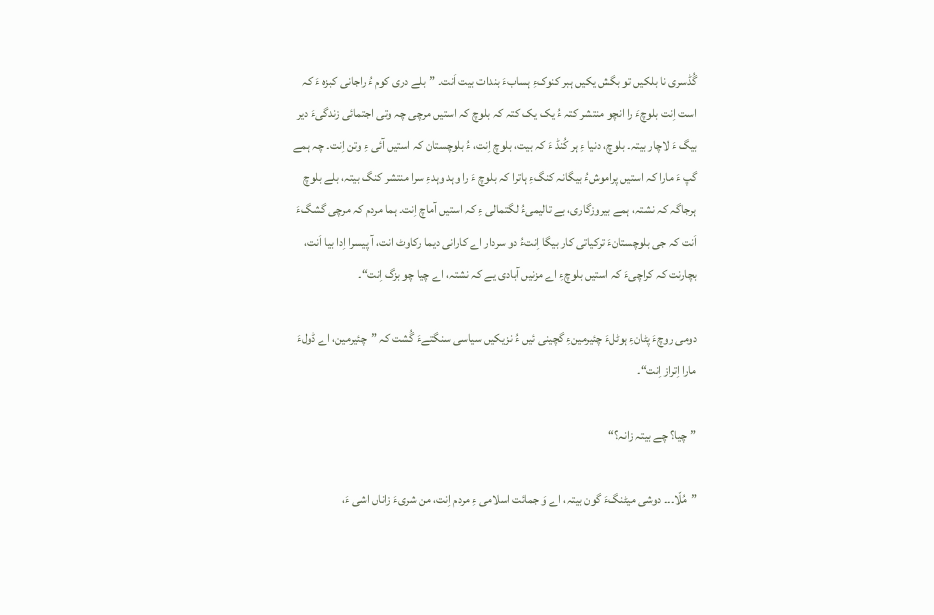گُڈسری نا بلکیں تو بگش یکیں ہبر کنوکءِ ہسابءَ بندات بیت اَنت۔ ”بلے دری کوم ءُ راجانی کبزہ ءَ کہ است اِنت بلوچءَ را انچو منتشر کتہ ءُ یک یک کتہ کہ بلوچ کہ استیں مرچی چہ وتی اجتمائی زندگیءَ دیر بیگ ءَ لاچار بیتہ۔ بلوچ، دنیا ءِ ہر کُنڈ ءَ کہ بیت، بلوچ اِنت، ءُ بلوچستان کہ استیں آئی ءِ وتن اِنت۔ چہ ہمے گپ ءَ مارا کہ استیں پراموشءُ بیگانہ کنگءِ ہاترا کہ بلوچ ءَ را وہد وہدءِ سرا منتشر کنگ بیتہ، بلے بلوچ ہرجاگہ کہ نشتہ، ہمے بیروزگاری، بے تالیمیءُ لگتمالی ءِ کہ استیں آماچ اِنت۔ ہما مردم کہ مرچی گشگءَ اَنت کہ جی بلوچستانءَ ترکیاتی کار بیگا اِنتءُ دو سردار اے کارانی دیما رکاوٹ انت، آ پیسرا اِدا بیا اَنت، بچارنت کہ کراچیءَ کہ استیں بلوچءِ اے مزنیں آبادی یے کہ نشتہ، اے چیا چو بزگ اِنت“۔

دومی روچءَ پٹانءِ ہوٹلءَ چئیرمینءِ گچینی ئیں ءُ نزیکیں سیاسی سنگتےءَ گُشت کہ ”چئیرمین، اے ڈولءَ مارا اِتراز اِنت“۔

”چیا؟ چے بیتہ زانہ؟“

”مُلّا۔۔۔ دوشی میٹنگءَ گون بیتہ، اے وَ جمائت اسلامی ءِ مردم اِنت، من شریءَ زاناں اشی ءَ،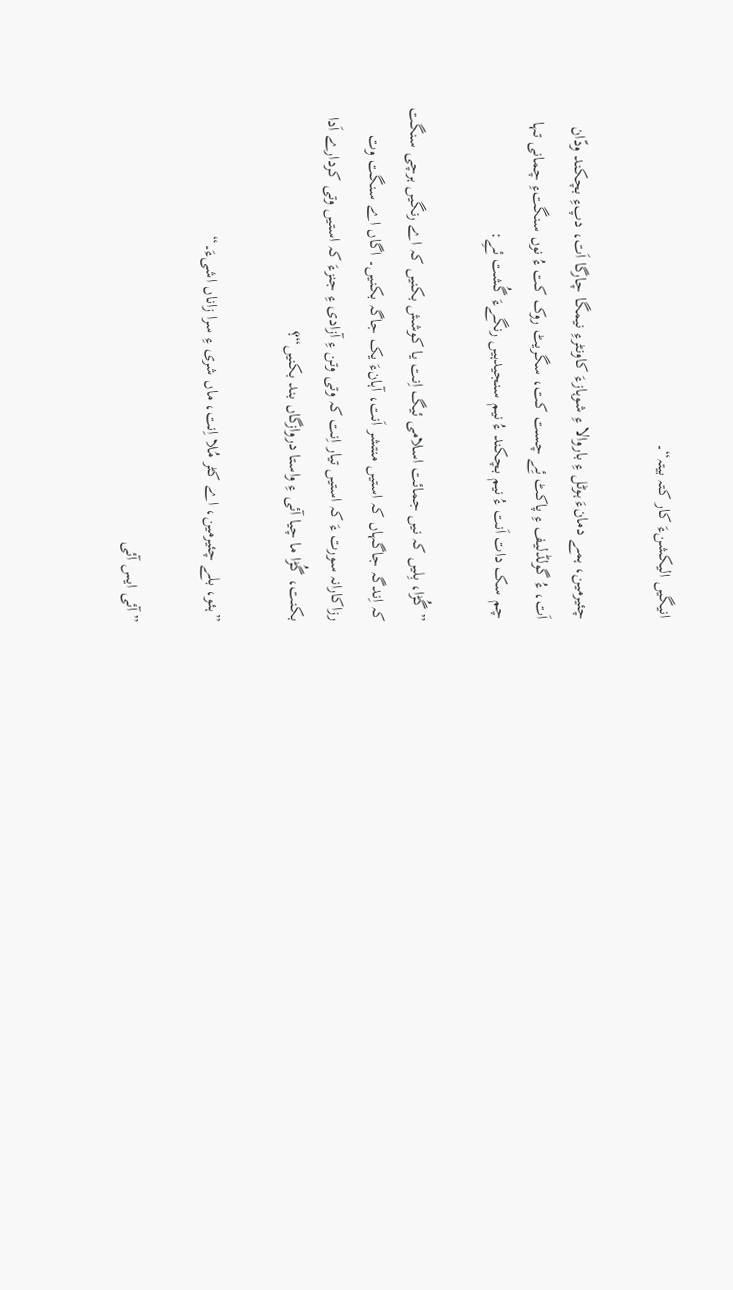انیگیں الیکشنءَ کار کتہ بیتہ“۔

چئیرمین، ہمے دمانءَ ہوٹل ءِ باروالا ءِ شوہازءَ کاونٹرءِ نیمگا چارگا اَت، دپءِ بچکند ودّان اَت، ءُ گولڈلیف ءِ پاکٹ ئِے چست کت، سگریٹ روک کت ءُ نوں سنگتءِ چمانی تہا چم سک دات اَنت ءُ نیم بچکند ءُ نیم سنجیدہیں رنگےءَ گُشت ئےِ:

”گُڑا، بِلیں کہ نیں جمائت اسلامی ئیگ اِنت یا کوشش بکنیں کہ اے رنگیں ہرچی سنگت کہ اِندگہ جاگہاں کہ استیں منتشر اَنت، آہانءَ یک جاگہ بکنیں۔ اگاں اے سنگت وت رزاکارانہ سورت ءَ کہ استیں تیار اِنت کہ وتی وتن ءِ آزادی ءِ جنزءَ کہ استیں وتی کردارے اَدا بکنت، گُڑا ما چیا آئی ءِ واستا دروازگاں بند بکنیں“؟

”ہئو، بلے چئیرمین، اے کٹر مُلا اِنت، ماں شری ءِ سرا زاناں اشیءَ۔“

”آئی ایس آئی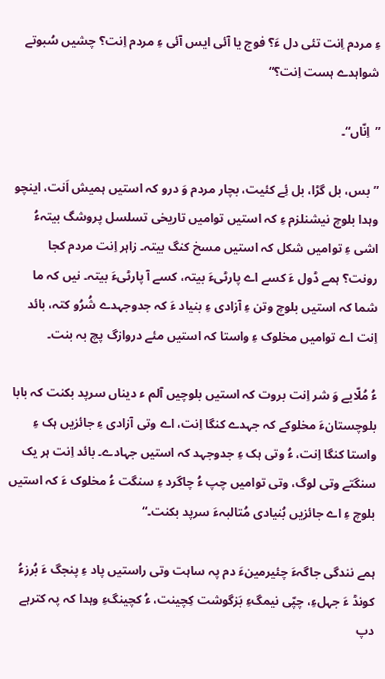ءِ مردم اِنت تئی دل ءَ؟ فوج یا آئی ایس آئی ءِ مردم اِنت؟ چشیں سُبوتے شواہدے ہست اِنت؟“

”اِنّاں“۔

”بس، بل گڑا، بل ئِے کئیت، بچار مردم وَ درو کہ استیں ہمیش اَنت، اینچو وہدا بلوچ نیشنلزم ءِ کہ استیں توامیں تاریخی تسلسل پروشگ بیتہءُ اشی ءِ توامیں شکل کہ استیں مسخ کنگ بیتہ۔ زاہر اِنت مردم کجا رونت؟ ہمے ڈول ءَ کسے اے پارٹیءَ بیتہ، کسے آ پارٹیءَ بیتہ۔ نیں کہ ما شما کہ استیں بلوچ وتن ءِ آزادی ءِ بنیاد ءَ کہ جدوجہدے شُرُو کتہ، بائد اِنت اے توامیں مخلوک ءِ واستا کہ استیں مئے دروازگ پچ بہ بنت۔

ءُ مُلّایے وَ شر اِنت بروت کہ استیں بلوچیں آلم ء دیناں سرپد بکنت کہ بابا بلوچستانءَ مخلوکے کہ جہدے کنگا اِنت، اے وتی آزادی ءِ جائزیں ہک ءِ واستا کنگا اِنت، ءُ وتی ہک ءِ جدوجہد کہ استیں جہادے۔ بائد اِنت ہر یک سنگتے وتی لوگ، وتی توامیں چپ ءُ چاگرد ءِ سنگت ءُ مخلوک ءَ کہ استیں بلوچ ءِ اے جائزیں بُنیادی مُتالبہءَ سرپد بکنت۔“

ہمے نندگی جاگہءَ چئیرمینءَ دم پہ ساہت وتی راستیں پاد ءِ پنجگ ءَ بُرزءُ کونڈ ءَ جہلءِ، چپّی نیمگءِ بَزگوشت کِچینت، ءُ کچینگءِ وہدا کہ پہ کترہے دپ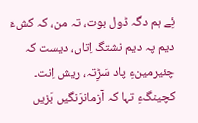ئِے ہم دگہ ڈول بوت، تہ من، کہ کشءَ دیم پہ دیم نشتگ اِتاں، دیست کہ چئیرمینءِ پاد سَڑِتہ، ریش اِنت۔ کچینگءِ تہا کہ آزمانرَنگیں بَزیں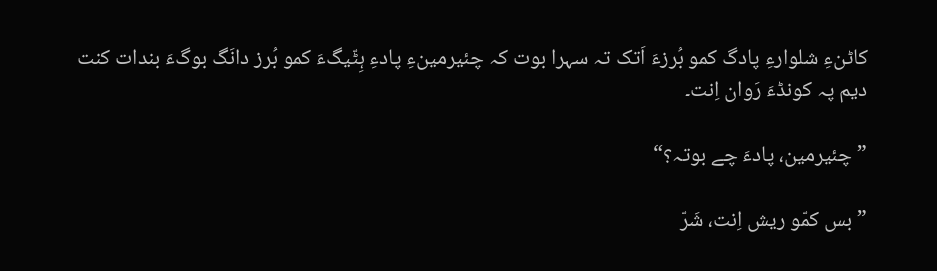کاٹنءِ شلوارءِ پادگ کمو بُرزءَ اَتک تہ سہرا بوت کہ چئیرمینءِ پادءِ ہِٹّیگءَ کمو بُرز دانَگ بوگءَ بندات کنت دیم پہ کونڈءَ رَوان اِنت۔

”چئیرمین، پادءَ چے بوتہ؟“

”بس کمّو ریش اِنت، شَرّ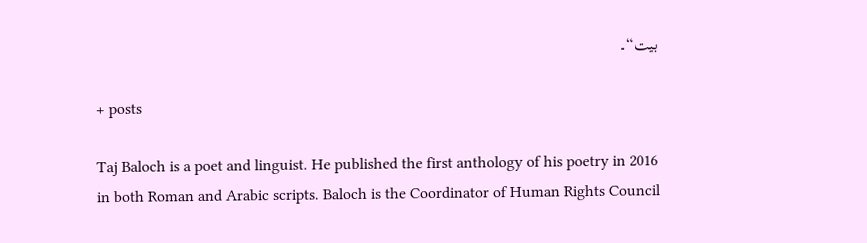بیت“۔

+ posts

Taj Baloch is a poet and linguist. He published the first anthology of his poetry in 2016 in both Roman and Arabic scripts. Baloch is the Coordinator of Human Rights Council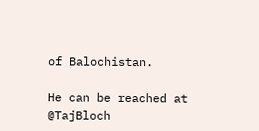of Balochistan.

He can be reached at @TajBloch